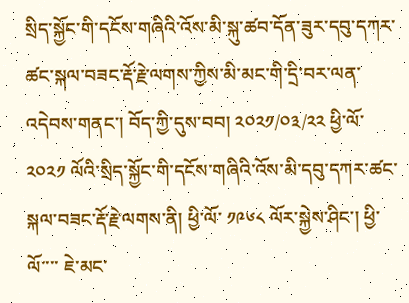སྲིད་སྐྱོང་གི་དངོས་གཞིའི་འོས་མི་སྐུ་ཚབ་དོན་ཟུར་དབུ་དཀར་ཚང་སྐལ་བཟང་རྡོ་རྗེ་ལགས་ཀྱིས་མི་མང་གི་དྲི་བར་ལན་འདེབས་གནང་། བོད་ཀྱི་དུས་བབ། ༢༠༢༡/༠༣/༢༢ ཕྱི་ལོ་ ༢༠༢༡ ལོའི་སྲིད་སྐྱོང་གི་དངོས་གཞིའི་འོས་མི་དབུ་དཀར་ཚང་སྐལ་བཟང་རྡོ་རྗེ་ལགས་ནི། ཕྱི་ལོ་ ༡༩༦༨ ལོར་སྐྱེས་ཤིང་། ཕྱི་ལོ་་་་ ཇེ་མང་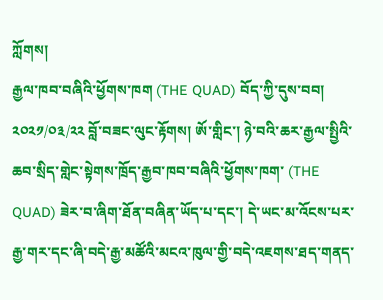ཀློགས།
རྒྱལ་ཁབ་བཞིའི་ཕྱོགས་ཁག (THE QUAD) བོད་ཀྱི་དུས་བབ། ༢༠༢༡/༠༣/༢༢ བློ་བཟང་ལུང་རྟོགས། ཨོ་གླིང་། ཉེ་བའི་ཆར་རྒྱལ་སྤྱིའི་ཆབ་སྲིད་གླེང་སྟེགས་ཁྲོད་རྒྱབ་ཁབ་བཞིའི་ཕྱོགས་ཁག་ (THE QUAD) ཟེར་བ་ཞིག་ཐོན་བཞིན་ཡོད་པ་དང་། དེ་ཡང་མ་འོངས་པར་རྒྱ་གར་དང་ཞི་བདེ་རྒྱ་མཚོའི་མངའ་ཁུལ་གྱི་བདེ་འཇགས་ཐད་གནད་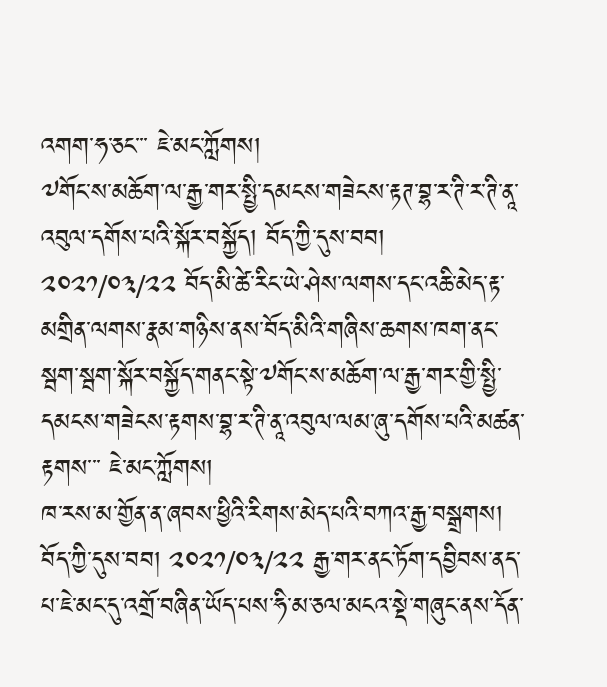འགག་ཧ་ཅང་་་ ཇེ་མང་ཀློགས།
༧གོང་ས་མཆོག་ལ་རྒྱ་གར་སྤྱི་དམངས་གཟེངས་རྟཊ་བྷ་ར་ཊི་ར་ཊི་ནཱ་འབུལ་དགོས་པའི་སྐོར་བསྐྱོད། བོད་ཀྱི་དུས་བབ། ༢༠༢༡/༠༣/༢༢ བོད་མི་ཚེ་རིང་ཡེ་ཤེས་ལགས་དང་འཆི་མེད་རྟ་མགྲིན་ལགས་རྣམ་གཉིས་ནས་བོད་མིའི་གཞིས་ཆགས་ཁག་ནང་སྦག་སྦག་སྐོར་བསྐྱོད་གནང་སྟེ་༧གོང་ས་མཆོག་ལ་རྒྱ་གར་གྱི་སྤྱི་དམངས་གཟེངས་རྟགས་བྷ་ར་ཊི་ནཱ་འབུལ་ལམ་ཞུ་དགོས་པའི་མཚན་རྟགས་་་ ཇེ་མང་ཀློགས།
ཁ་རས་མ་གྱོན་ན་ཞབས་ཕྱིའི་རིགས་མེད་པའི་བཀའ་རྒྱ་བསྒྲགས། བོད་ཀྱི་དུས་བབ། ༢༠༢༡/༠༣/༢༢ རྒྱ་གར་ནང་ཏོག་དབྱིབས་ནད་པ་ཇེ་མང་དུ་འགྲོ་བཞིན་ཡོད་པས་ཧི་མ་ཅལ་མངའ་སྡེ་གཞུང་ནས་དོན་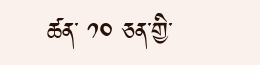ཚན་ ༡༠ ཅན་གྱི་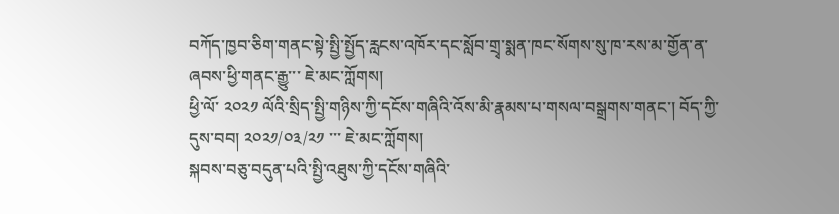བཀོད་ཁྱབ་ཅིག་གནང་སྟེ་སྤྱི་སྤྱོད་རླངས་འཁོར་དང་སློབ་གྲྭ་སྨན་ཁང་སོགས་སུ་ཁ་རས་མ་གྱོན་ན་ཞབས་ཕྱི་གནང་རྒྱུ་་་ ཇེ་མང་ཀློགས།
ཕྱི་ལོ་ ༢༠༢༡ ལོའི་སྲིད་སྤྱི་གཉིས་ཀྱི་དངོས་གཞིའི་འོས་མི་རྣམས་པ་གསལ་བསྒྲགས་གནང་། བོད་ཀྱི་དུས་བབ། ༢༠༢༡/༠༣/༢༡ ་་་ ཇེ་མང་ཀློགས།
སྐབས་བཅུ་བདུན་པའི་སྤྱི་འཐུས་ཀྱི་དངོས་གཞིའི་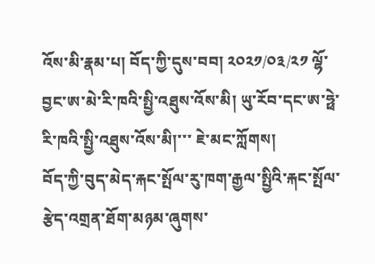འོས་མི་རྣམ་པ། བོད་ཀྱི་དུས་བབ། ༢༠༢༡/༠༣/༢༡ ལྷོ་བྱང་ཨ་མེ་རི་ཁའི་སྤྱི་འཐུས་འོས་མི། ཡུ་རོབ་དང་ཨ་ཧྥེ་རི་ཁའི་སྤྱི་འཐུས་འོས་མི།་་་ ཇེ་མང་ཀློགས།
བོད་ཀྱི་བུད་མེད་རྐང་སྤོལ་རུ་ཁག་རྒྱལ་སྤྱིའི་རྐང་སྤོལ་རྩེད་འགྲན་ཐོག་མཉམ་ཞུགས་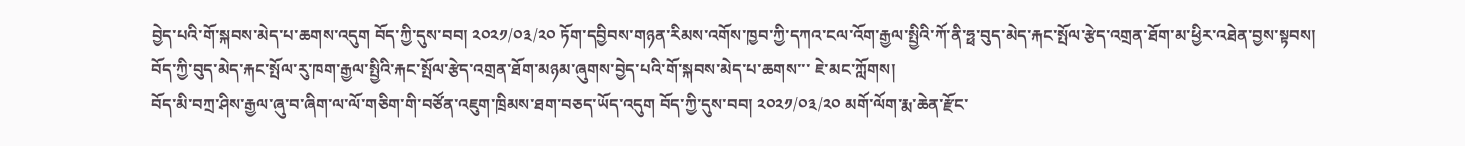བྱེད་པའི་གོ་སྐབས་མེད་པ་ཆགས་འདུག བོད་ཀྱི་དུས་བབ། ༢༠༢༡/༠༣/༢༠ ཏོག་དབྱིབས་གཉན་རིམས་འགོས་ཁྱབ་ཀྱི་དཀའ་ངལ་འོག་རྒྱལ་སྤྱིའི་ཀོ་ནི་ཧྥ་བུད་མེད་རྐང་སྤོལ་རྩེད་འགྲན་ཐོག་མ་ཕྱིར་འཐེན་བྱས་སྟབས། བོད་ཀྱི་བུད་མེད་རྐང་སྤོལ་རུ་ཁག་རྒྱལ་སྤྱིའི་རྐང་སྤོལ་རྩེད་འགྲན་ཐོག་མཉམ་ཞུགས་བྱེད་པའི་གོ་སྐབས་མེད་པ་ཆགས་་་ ཇེ་མང་ཀློགས།
བོད་མི་བཀྲ་ཤིས་རྒྱལ་ཞུ་བ་ཞིག་ལ་ལོ་གཅིག་གི་བཙོན་འཇུག་ཁྲིམས་ཐག་བཅད་ཡོད་འདུག བོད་ཀྱི་དུས་བབ། ༢༠༢༡/༠༣/༢༠ མགོ་ལོག་རྨ་ཆེན་རྫོང་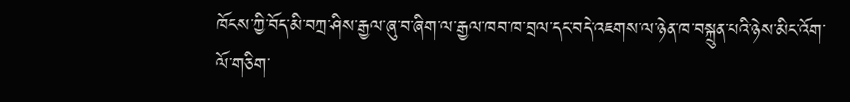ཁོངས་ཀྱི་བོད་མི་བཀྲ་ཤིས་རྒྱལ་ཞུ་བ་ཞིག་ལ་རྒྱལ་ཁབ་ཁ་བྲལ་དང་བདེ་འཇགས་ལ་ཉེན་ཁ་བསྐྲུན་པའི་ཉེས་མིང་འོག་ལོ་གཅིག་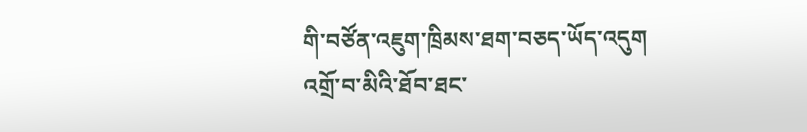གི་བཙོན་འཇུག་ཁྲིམས་ཐག་བཅད་ཡོད་འདུག འགྲོ་བ་མིའི་ཐོབ་ཐང་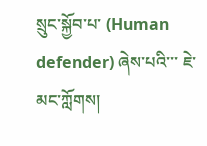སྲུང་སྐྱོབ་པ་ (Human defender) ཞེས་པའི་་་ ཇེ་མང་ཀློགས།